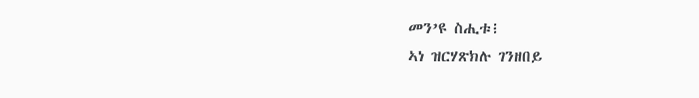መን’ዩ ስሒቱ፧
ኣነ ዝርሃጽክሉ ገንዘበይ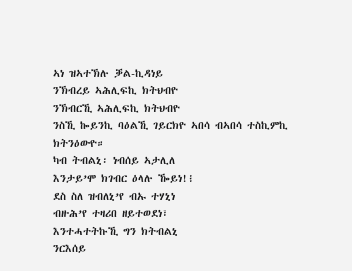ኣነ ዝኣተኽሉ ቓል-ኪዳነይ
ንኽብረይ ኣሕሊፍኪ ክትህብዮ
ንኽብርኺ ኣሕሊፍኪ ክትህብዮ
ንስኺ ኰይንኪ ባዕልኺ ገይርክዮ ኣበሳ ብኣበሳ ተስኪምኪ ክትንዕውዮ።
ካብ ትብልኒ፡ ነብሰይ ኣታሊለ
እንታይ’ሞ ክገብር ዕላሉ ዀይነ!፧
ደስ ስለ ዝብለኒ’የ ብኡ ተሃኒነ
ብዙሕ’የ ተዛሪበ ዘይተወደነ፣
እንተሓተትኩኺ ግን ክትብልኒ
ንርእሰይ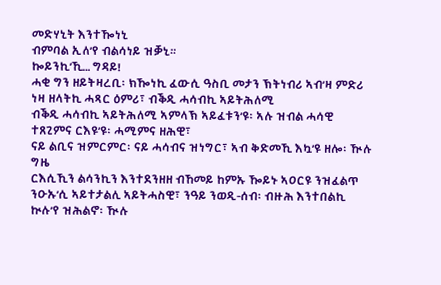መድሃኒት እንተዀነኒ
ብምባል ኢለ’የ ብልሳነይ ዝቓኒ።
ኰይንኪ’ኺ… ግዳይ!
ሓቂ ግን ዘይትዛረቢ፡ ክዀነኪ ፈውሲ ዓስቢ መታን ኽትነብሪ ኣብ’ዛ ምድሪ
ነዛ ዘላትኪ ሓጻር ዕምሪ፣ ብቕዲ ሓሳብኪ ኣይትሕለሚ
ብቕዲ ሓሳብኪ ኣይትሕለሚ ኣምላኽ ኣይፈቱን’ዩ፡ ኣሉ ዝብል ሓሳዊ
ተጸጊምና ርእዩ’ዩ፡ ሓሚምና ዘሕዊ፣
ናይ ልቢና ዝምርምር፡ ናይ ሓሳብና ዝነግር፣ ኣብ ቅድመኺ እኳ’ዩ ዘሎ፡ ዂሉ ግዜ
ርእሲኺን ልሳንኪን እንተደንዘዘ ብኸመይ ከምኡ ዀይኑ ኣዐርዩ ንዝፈልጥ
ንዑኡ’ሲ ኣይተታልሊ ኣይትሓስዊ፣ ንዓይ ንወዲ-ሰብ፡ ብዙሕ እንተበልኪ
ኲሉ’የ ዝሕልኖ፡ ዂሉ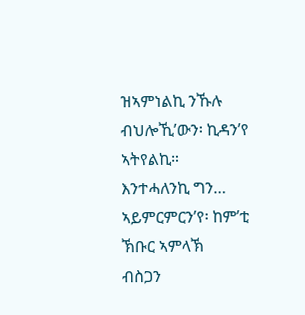ዝኣምነልኪ ንኹሉ ብህሎኺ’ውን፡ ኪዳን’የ ኣትየልኪ።
እንተሓለንኪ ግን… ኣይምርምርን’የ፡ ከም’ቲ ኽቡር ኣምላኽ
ብስጋን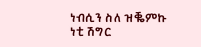ነብሲን ስለ ዝቘምኩ
ነቲ ሽግር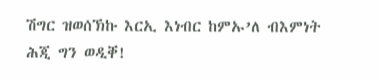ሽግር ዝወሰኽኩ እርኢ እነብር ከምኡ’ለ ብእምነት
ሕጂ ግን ወዲቐ!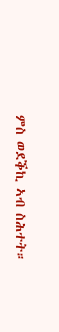ምስ ወደቕኪ ኣብ ስሕተት።